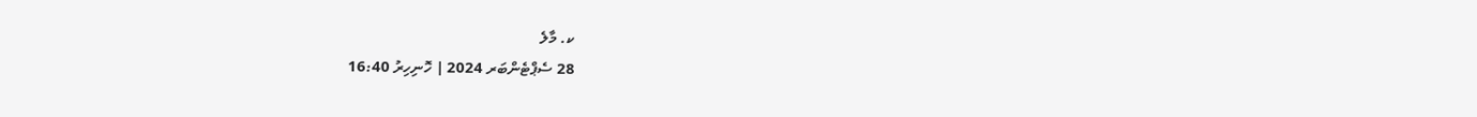ކ. މާލެ
28 ސެޕްޓެންބަރ 2024 | ހޮނިހިރު 16:40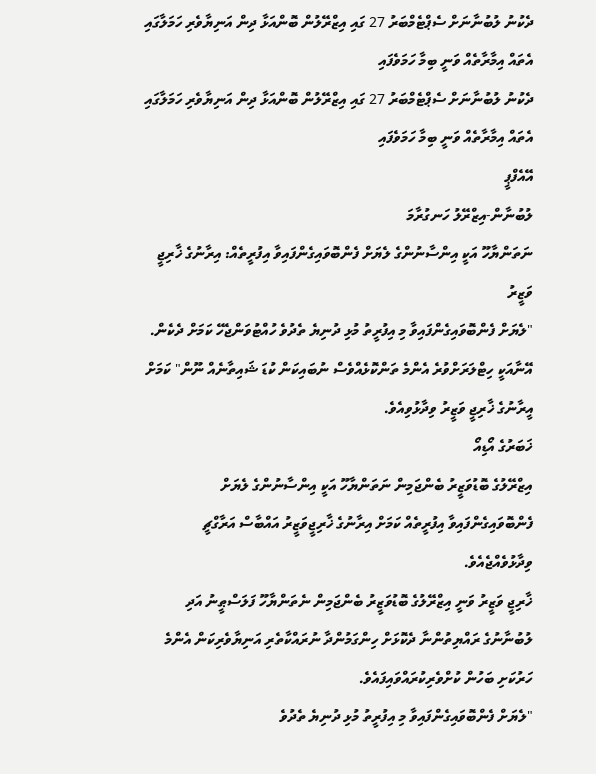ދެކުނު ލުބުނާނަށް ސެޕްޓެމްބަރު 27 ގައި އިޒްރޭލުން ބޮންއަޅާ ދިން އަނިޔާވެރި ހަމަލާގައި އެތައް އިމާރާތެއް ވަނީ ބިމާ ހަމަވެފައި
ދެކުނު ލުބުނާނަށް ސެޕްޓެމްބަރު 27 ގައި އިޒްރޭލުން ބޮންއަޅާ ދިން އަނިޔާވެރި ހަމަލާގައި އެތައް އިމާރާތެއް ވަނީ ބިމާ ހަމަވެފައި
އޭއެފްޕީ
ލުބުނާން-އިޒްރޭލު ހަނގުރާމަ
ނަތަންޔާހޫ އަކީ އިންސާނުންގެ ލެޔަށް ފެންބޮވައިގެންފައިވާ އިފުރީތެއް: އިރާނުގެ ޚާރިޖީ ވަޒީރު
"ލެޔަށް ފެންބޮވައިގެންފައިވާ މި އިފުރީތު މުޅި ދުނިޔެ ތެދުވެ ހުއްޓުވަންޖެހޭ ކަމަށް ދެކެން. އޭނާއަކީ ހިޓްލަރަށްވުރެ އެންމެ ތަންކޮޅެއްވެސް ނުބައިކަން ކުޑަ ޝައިތާނެއް ނޫން" ކަމަށް އީރާނުގެ ޚާރިޖީ ވަޒީރު ވިދާޅުވިއެވެ.
ޚަބަރުގެ އޯޑިއޯ
އިޒްރޭލުގެ ބޮޑުވަޒީރު ބެންޖަމިން ނަތަންޔާހޫ އަކީ އިންސާނުންގެ ލެޔަށް ފެންބޮވައިގެންފައިވާ އިފުރީތެއް ކަމަށް އިރާނުގެ ޚާރިޖީވަޒީރު އައްބާސް އަރާގްޗީ ވިދާޅުވެއްޖެއެވެ.
ޚާރިޖީ ވަޒީރު ވަނީ އިޒްރޭލުގެ ބޮޑުވަޒީރު ބެންޖަމިން ނެތަންޔާހޫ ފަލަސްޠީނު އަދި ލުބުނާނުގެ ރައްޔިތުންނާ ދެކޮޅަށް ހިންގަމުންދާ ނުރައްކާތެރި އަނިޔާވެރިކަން އެންމެ ހަރުކަށި ބަހުން ކުށްވެރިކުރައްވައިފައެވެ.
"ލެޔަށް ފެންބޮވައިގެންފައިވާ މި އިފުރީތު މުޅި ދުނިޔެ ތެދުވެ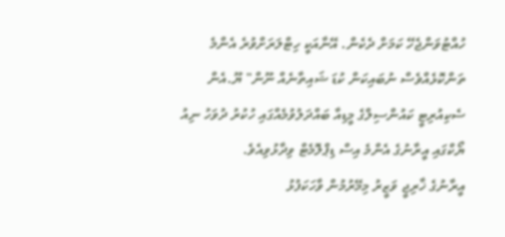ހުއްޓުވަންޖެހޭ ކަމަށް ދެކެން. އޭނާއަކީ ހިޓްލަރަށްވުރެ އެންމެ ތަންކޮޅެއްވެސް ނުބައިކަން ކުޑަ ޝައިތާނެއް ނޫން" ޔޫ.އެން ސެކިއުރިޓީ ކައުންސިލްގެ މީޑިއާ ބައްދަލުވުމެއްގައި ހުކުރު ދުވަހު ނިއު ޔޯކްގައި އީރާނުގެ އެންމެ އިސް ޑިޕްލޮމެޓް ވިދާޅުވިއެވެ.
އީރާނުގެ ޚާރިޖީ ވަޒީރު މިމޭރުމުން ވާހަކަފުޅު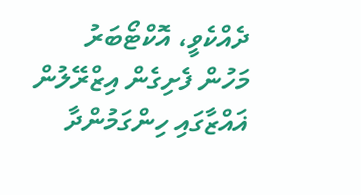ދެއްކެވީ، އޮކްޓޯބަރު މަހުން ފެށިގެން އިޒްރޭލުން ޣައްޒާގައި ހިންގަމުންދާ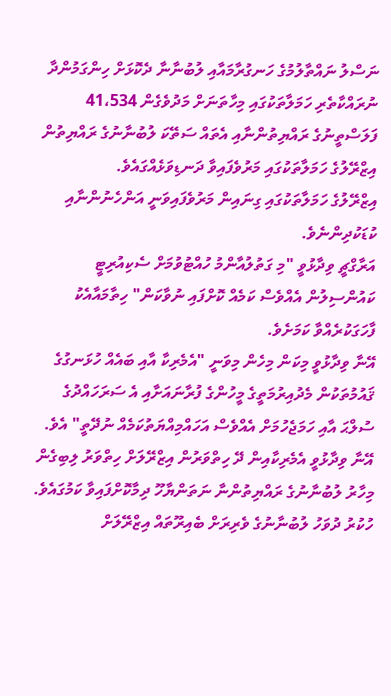ނަސްލު ނައްތާލުމުގެ ހަނގުރާމައާއި ލުބުނާނާ ދެކޮޅަށް ހިންގަމުންދާ ނުރައްކާތެރި ހަމަލާތަކުގައި މިހާތަނަށް މަދުވެގެން 41،534 ފަލަސްތީނުގެ ރައްޔިތުންނާއި އެތައް ސަތޭކަ ލުބުނާނުގެ ރައްޔިތުން އިޒްރޭލުގެ ހަމަލާތަކުގައި މަރުވެފައިވާ ދަނޑިވަޅެއްގައެވެ.
އިޒްރޭލުގެ ހަމަލާތަކުގައި ގިނައިން މަރުވެފައިވަނީ އަންހެނުންނާއި ކުޑަކުދިންނެވެ.
އަރާގްޗީ ވިދާޅުވީ "މި ގަތުލުއާންމު ހުއްޓުވުމަށް ސެކިއުރިޓީ ކައުންސިލުން އެއްވެސް ކަމެއް ކޮށްފައި ނުވާކަން" ހިތާމައާއެކު ފާހަގަކުރެއްވާ ކަމަށެވެ.
އޭނާ ވިދާޅުވީ މިކަން މިހެން މިވަނީ "އެމެރިކާ އާއި ބައެއް ހުޅަނގުގެ ޤައުމުތަކުން މެދުއިރުމަތީގެ މީހުންގެ ފުރާނައަށާއި އެ ސަރަހައްދުގެ ސުލްޙަ އާއި ހަމަޖެހުމަށް އެއްވެސް އަހައްމިއްޔަތުކަމެއް ނުދޭތީ" އެވެ.
އޭނާ ވިދާޅުވީ އެމެރިކާއިން ދޭ ހިތްވަރުން އިޒްރޭލަށް ހިތްވަރު ލިބިގެން މިހާރު ލުބުނާނުގެ ރައްޔިތުންނާ ނަތަންޔާހޫ ދިމާކޮށްފައިވާ ކަމުގައެވެ.
ހުކުރު ދުވަހު ލުބުނާނުގެ ވެރިރަށް ބެއިރޫތައް އިޒްރޭލަށް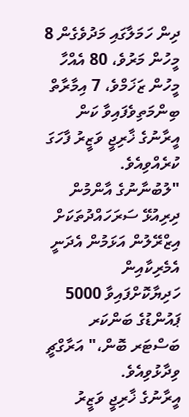ދިން ހަމަލާގައި މަދުވެގެން 8 މީހުން މަރުވެ، 80 އެއްހާ މީހުން ޒަޚަމްވެ، 7 އިމާރާތް ބިންމަތިވެފައިވާ ކަން އީރާނުގެ ޚާރިޖީ ވަޒީރު ފާހަގަ ކުރެއްވިއެވެ.
"ލުބުނާނުގެ އާންމުން ދިރިއުޅޭ ސަރަހައްދުތަކަށް އިޒްރޭލުން އަޅަމުން އެދަނީ އެމެރިކާއިން ހަދިޔާކޮށްފައިވާ 5000 ޕައުންޑުގެ ބަންކަރ ބަސްޓަރ ބޮން،" އަރާގްޗީ ވިދާޅުވިއެވެ.
އީރާނުގެ ޚާރިޖީ ވަޒީރު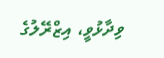ވިދާޅުވީ، އިޒްރޭލުގެ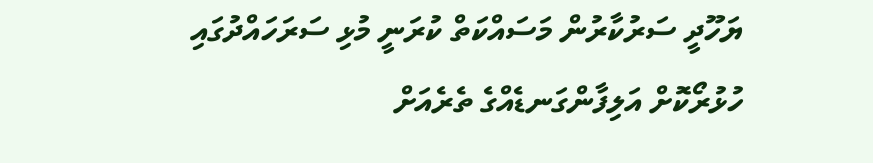ޔަހޫދީ ސަރުކާރުން މަސައްކަތް ކުރަނީ މުޅި ސަރަހައްދުގައި ހުޅުރޯކޮށް އަލިފާންގަނޑެއްގެ ތެރެއަށް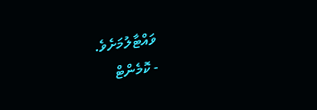ވައްޓާލުމަށެވެ.
- ކޮމެންޓް